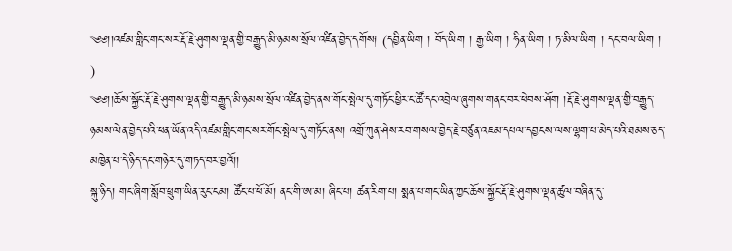༄༅།།འཛམ་གླིང་གང་སར་རྡོ་རྗེ་ཤུགས་ལྡན་གྱི་བརྒྱུད་མི་ཉམས་སྲོལ་འཛིན་བྱེད་དགོས༏ (དབྱིན་ཡིག ། བོད་ཡིག ། རྒྱ་ཡིག ། ཧིན་ཡིག ། ཏ་མིལ་ཡིག ། དང་བལ་ཡིག ། )
༄༅།།ཆོས་སྐྱོང་རྡོ་རྗེ་ཤུགས་ལྡན་གྱི་བརྒྱུད་མི་ཉམས་སྲོལ་འཛིན་བྱེད་ནས་གོང་སྤེལ་དུ་གཏོང་ཕྱིར་ང་ཚོ་དང་འབྲེལ་ཞུགས་གནང་བར་ཕེབས་ཤོག །རྡོ་རྗེ་ཤུགས་ལྡན་གྱི་བརྒྱུད་ཉམས་ལེན་བྱེད་པའི་ཕན་ཡོན་འདི་འཛམ་གླིང་གང་སར་གོང་སྤེལ་དུ་གཏོང་ནས། འགྲོ་ཀུན་ཤེས་རབ་གསལ་བྱེད་རྗེ་བཙུན་འཇམ་དཔལ་དབྱངས་ལས་ལྷག་པ་མེད་པའི་ཐམས་ཅད་མཁྱེན་པ་དེ་ཉིད་དང་གཉེར་དུ་གཏད་བར་བྱའོ།།
སྐུ་ཉིད། གང་ཞིག་སློབ་ཕྲུག་ཡིན་རུང་ངམ། ཚོང་པ་ཕོ་མོ། ནང་གི་ཨ་མ། ཞིང་པ། ཚན་རིག་པ། སྨན་པ་གང་ཡིན་ཀྱང་ཆོས་སྐྱོང་རྡོ་རྗེ་ཤུགས་ལྡན་ཚུལ་བཞིན་དུ་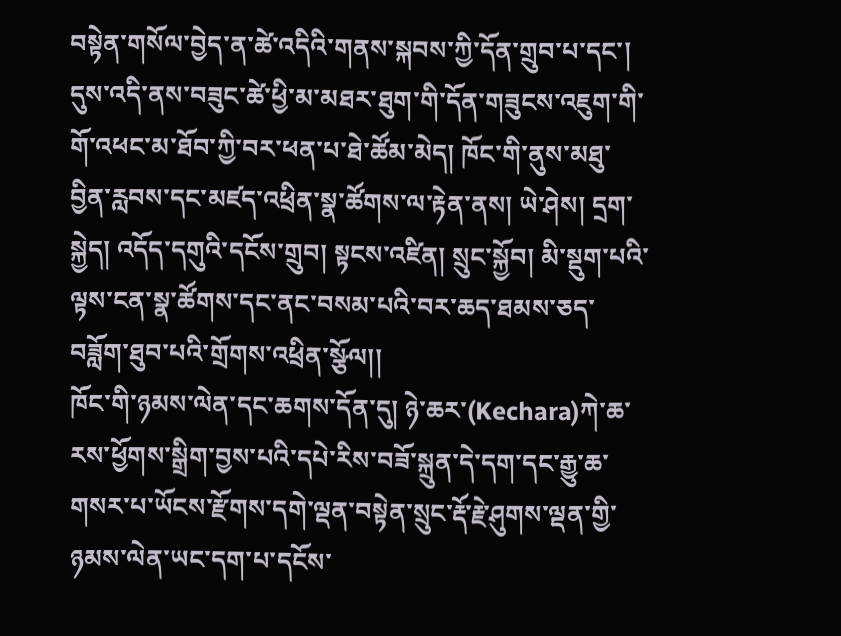བསྟེན་གསོལ་བྱེད་ན་ཚེ་འདིའི་གནས་སྐབས་ཀྱི་དོན་གྲུབ་པ་དང་། དུས་འདི་ནས་བཟུང་ཚེ་ཕྱི་མ་མཐར་ཐུག་གི་དོན་གཟུངས་འཇུག་གི་གོ་འཕང་མ་ཐོབ་ཀྱི་བར་ཕན་པ་ཐེ་ཚོམ་མེད། ཁོང་གི་ནུས་མཐུ་བྱིན་རླབས་དང་མཛད་འཕྲིན་སྣ་ཚོགས་ལ་རྟེན་ནས། ཡེ་ཤེས། དྲག་སྐྱེད། འདོད་དགུའི་དངོས་གྲུབ། སྟངས་འཛིན། སྲུང་སྐྱོབ། མི་སྡུག་པའི་ལྟས་ངན་སྣ་ཚོགས་དང་ནང་བསམ་པའི་བར་ཆད་ཐམས་ཅད་བཟློག་ཐུབ་པའི་གྲོགས་འཕྲིན་སྩོལ།།
ཁོང་གི་ཉམས་ལེན་དང་ཆགས་དོན་དུ། ཉེ་ཆར་(Kechara)ཀེ་ཆ་རས་ཕྱོགས་སྒྲིག་བྱས་པའི་དཔེ་རིས་བཟོ་སྐྲུན་དེ་དག་དང་རྒྱུ་ཆ་གསར་པ་ཡོངས་རྫོགས་དགེ་ལྡན་བསྟེན་སྲུང་རྡོ་རྗེ་ཤུགས་ལྡན་གྱི་ཉམས་ལེན་ཡང་དག་པ་དངོས་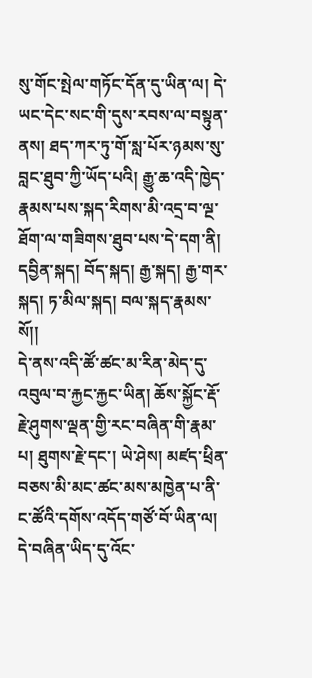སུ་གོང་སྤེལ་གཏོང་དོན་དུ་ཡིན་ལ། དེ་ཡང་དེང་སང་གི་དུས་རབས་ལ་བསྟུན་ནས། ཐད་ཀར་ཏུ་གོ་སླ་པོར་ཉམས་སུ་བླང་ཐུབ་ཀྱི་ཡོད་པའི། རྒྱུ་ཆ་འདི་ཁྱེད་རྣམས་པས་སྐད་རིགས་མི་འདྲ་བ་ལྔ་ཐོག་ལ་གཟིགས་ཐུབ་པས་དེ་དག་ནི། དབྱིན་སྐད། བོད་སྐད། རྒྱ་སྐད། རྒྱ་གར་སྐད། ཏ་མིལ་སྐད། བལ་སྐད་རྣམས་སོ།།
དེ་ནས་འདི་ཚོ་ཚང་མ་རིན་མེད་དུ་འབུལ་བ་རྐྱང་རྐྱང་ཡིན། ཆོས་སྐྱོང་རྡོ་རྗེ་ཤུགས་ལྡན་གྱི་རང་བཞིན་གི་རྣམ་པ། ཐུགས་རྗེ་དང་། ཡེ་ཤེས། མཛད་ཕྲིན་བཅས་མི་མང་ཚང་མས་མཁྱེན་པ་ནི་ང་ཚོའི་དགོས་འདོད་གཙོ་བོ་ཡིན་ལ། དེ་བཞིན་ཡིད་དུ་འོང་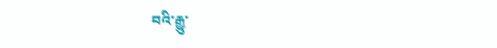བའི་རྒྱུ་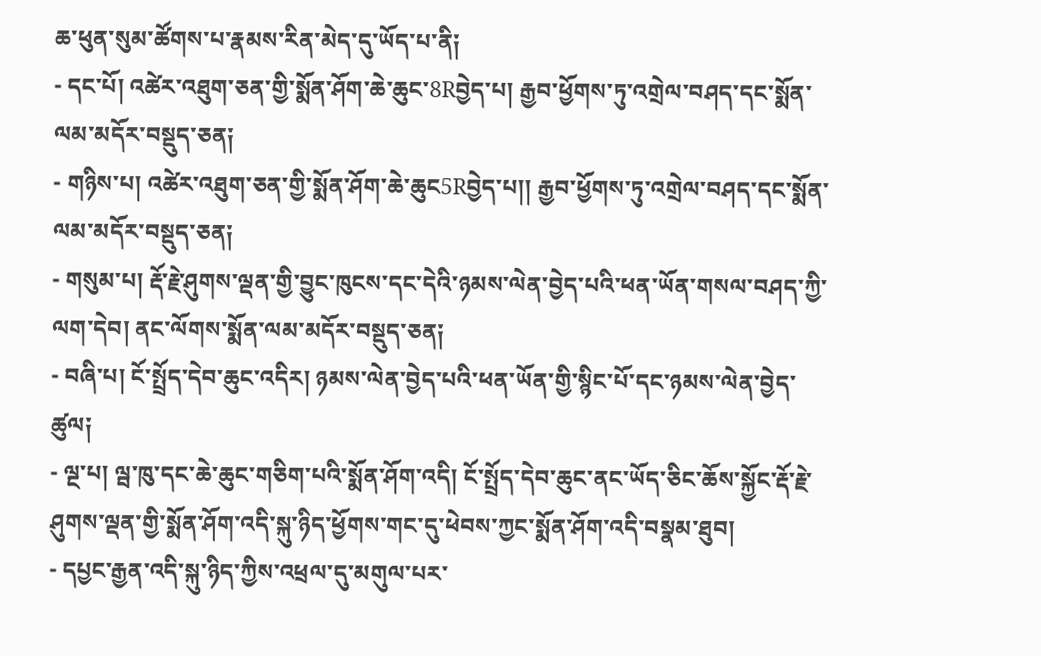ཆ་ཕུན་སུམ་ཚོགས་པ་རྣམས་རིན་མེད་དུ་ཡོད་པ་ནི༏
- དང་པོ། འཚེར་འཐུག་ཅན་གྱི་སྨོན་ཤོག་ཆེ་ཆུང་8Rབྱེད་པ། རྒྱབ་ཕྱོགས་ཏུ་འགྲེལ་བཤད་དང་སྨོན་ལམ་མདོར་བསྡུད་ཅན༏
- གཉིས་པ། འཚེར་འཐུག་ཅན་གྱི་སྨོན་ཤོག་ཆེ་ཆུང5Rབྱེད་པ།། རྒྱབ་ཕྱོགས་ཏུ་འགྲེལ་བཤད་དང་སྨོན་ལམ་མདོར་བསྡུད་ཅན༏
- གསུམ་པ། རྡོ་རྗེ་ཤུགས་ལྡན་གྱི་བྱུང་ཁུངས་དང་དེའི་ཉམས་ལེན་བྱེད་པའི་ཕན་ཡོན་གསལ་བཤད་ཀྱི་ལག་དེབ། ནང་ལོགས་སྨོན་ལམ་མདོར་བསྡུད་ཅན༏
- བཞི་པ། ངོ་སྤྲོད་དེབ་ཆུང་འདིར། ཉམས་ལེན་བྱེད་པའི་ཕན་ཡོན་གྱི་སྙིང་པོ་དང་ཉམས་ལེན་བྱེད་ཚུལ༏
- ལྔ་པ། ལྦ་ཁུ་དང་ཆེ་ཆུང་གཅིག་པའི་སྨོན་ཤོག་འདི། ངོ་སྤྲོད་དེབ་ཆུང་ནང་ཡོད་ཅིང་ཆོས་སྐྱོང་རྡོ་རྗེ་ཤུགས་ལྡན་གྱི་སྨོན་ཤོག་འདི་སྐུ་ཉིད་ཕྱོགས་གང་དུ་ཕེབས་ཀྱང་སྨོན་ཤོག་འདི་བསྣམ་ཐུབ།
- དཔྱང་རྒྱན་འདི་སྐུ་ཉིད་ཀྱིས་འཕྲལ་དུ་མགུལ་པར་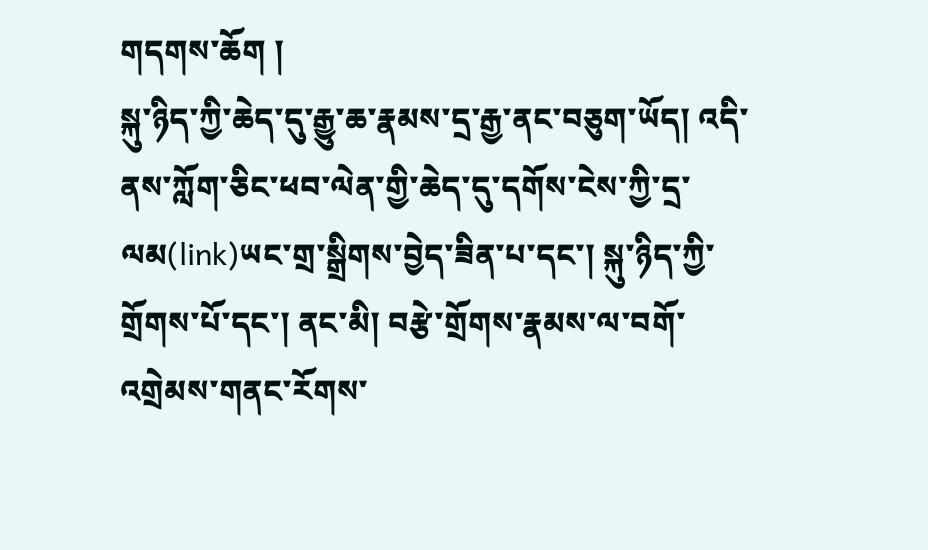གདགས་ཆོག །
སྐུ་ཉིད་ཀྱི་ཆེད་དུ་རྒྱུ་ཆ་རྣམས་དྲ་རྒྱ་ནང་བཅུག་ཡོད། འདི་ནས་ཀློག་ཅིང་ཕབ་ལེན་གྱི་ཆེད་དུ་དགོས་ངེས་ཀྱི་དྲ་ལམ(link)ཡང་གྲ་སྒྲིགས་བྱེད་ཟིན་པ་དང་། སྐུ་ཉིད་ཀྱི་གྲོགས་པོ་དང་། ནང་མི། བརྩེ་གྲོགས་རྣམས་ལ་བགོ་འགྲེམས་གནང་རོགས་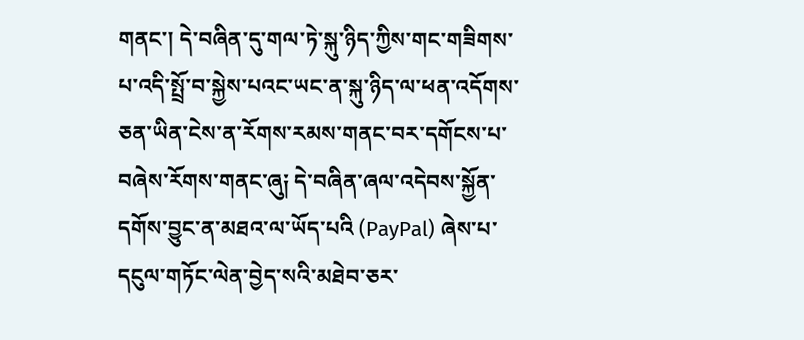གནང་། དེ་བཞིན་དུ་གལ་ཏེ་སྐུ་ཉིད་ཀྱིས་གང་གཟིགས་པ་འདི་སྤྲོ་བ་སྐྱེས་པའང་ཡང་ན་སྐུ་ཉིད་ལ་ཕན་འདོགས་ཅན་ཡིན་ངེས་ན་རོགས་རམས་གནང་བར་དགོངས་པ་བཞེས་རོགས་གནང་ཞུ༏ དེ་བཞིན་ཞལ་འདེབས་སྐྱོན་དགོས་བྱུང་ན་མཐའ་ལ་ཡོད་པའི (PayPal) ཞེས་པ་དངུལ་གཏོང་ལེན་བྱེད་སའི་མཐེབ་ཅར་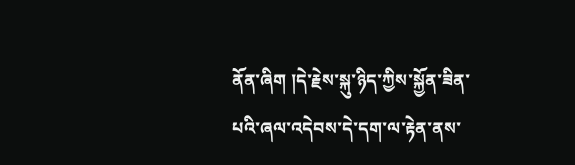ནོན་ཞིག །དེ་རྗེས་སྐུ་ཉིད་ཀྱིས་སྐྱོན་ཟིན་པའི་ཞལ་འདེབས་དེ་དག་ལ་རྟེན་ནས་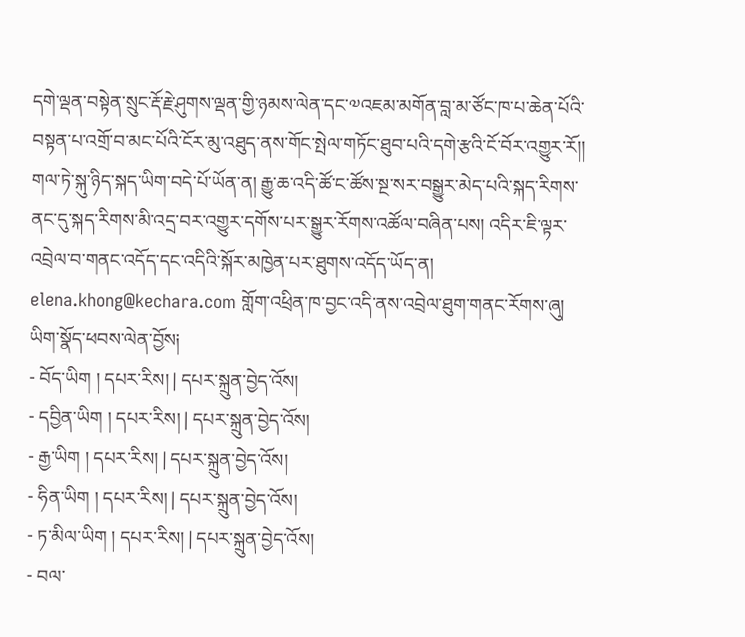དགེ་ལྡན་བསྟེན་སྲུང་རྡོ་རྗེ་ཤུགས་ལྡན་གྱི་ཉམས་ལེན་དང་༧འཇམ་མགོན་བླ་མ་ཙོང་ཁ་པ་ཆེན་པོའི་བསྟན་པ་འགྲོ་བ་མང་པོའི་ངོར་མུ་འཐུད་ནས་གོང་སྤེལ་གཏོང་ཐུབ་པའི་དགེ་རྩའི་ངོ་བོར་འགྱུར་རོ།།
གལ་ཏེ་སྐུ་ཉིད་སྐད་ཡིག་བདེ་པོ་ཡོན་ན། རྒྱུ་ཆ་འདི་ཚོ་ང་ཚོས་སྔ་སར་བསྒྱུར་མེད་པའི་སྐད་རིགས་ནང་དུ་སྐད་རིགས་མི་འདྲ་བར་འགྱུར་དགོས་པར་སྒྱུར་རོགས་འཚོལ་བཞིན་པས། འདིར་ཇི་ལྟར་འབྲེལ་བ་གནང་འདོད་དང་འདིའི་སྐོར་མཁྱེན་པར་ཐུགས་འདོད་ཡོད་ན། elena.khong@kechara.com གློག་འཕྲིན་ཁ་བྱང་འདི་ནས་འབྲེལ་ཐུག་གནང་རོགས་ཞུ།
ཡིག་སྣོད་ཕབས་ལེན་བྱོས༏
- བོད་ཡིག ། དཔར་རིས། | དཔར་སྐྲུན་བྱེད་འོས།
- དབྱིན་ཡིག ། དཔར་རིས། | དཔར་སྐྲུན་བྱེད་འོས།
- རྒྱ་ཡིག ། དཔར་རིས། | དཔར་སྐྲུན་བྱེད་འོས།
- ཧིན་ཡིག ། དཔར་རིས། | དཔར་སྐྲུན་བྱེད་འོས།
- ཏ་མིལ་ཡིག ། དཔར་རིས། | དཔར་སྐྲུན་བྱེད་འོས།
- བལ་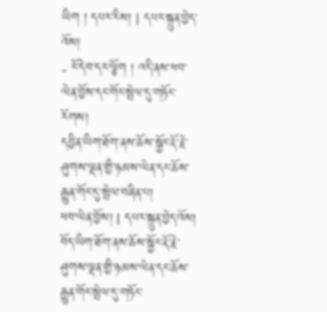ཡིག ། དཔར་རིས། | དཔར་སྐྲུན་བྱེད་འོས།
- ངོ་དེབ་དར་ལྕོག ། འདི་ནས་ཕབ་ལེན་བྱོས་དང་གོང་སྤེལ་དུ་གཏོང་རོགས།
དབྱིན་ཡིག་ཐོག་ནས་ཆོས་སྐྱོང་རྡོ་རྗེ་ཤུགས་ལྡན་གྱི་ཉམས་ལེན་དང་ཆོས་རྒྱུན་གོང་དུ་སྤེལ་བཞིན་པ།
ཕབ་ལེན་བྱོས། | དཔར་སྐྲུན་བྱེད་འོས།
བོད་ཡིག་ཐོག་ནས་ཆོས་སྐྱོང་རྡོ་རྗེ་ཤུགས་ལྡན་གྱི་ཉམས་ལེན་དང་ཆོས་རྒྱུན་གོང་སྤེལ་དུ་གཏོང་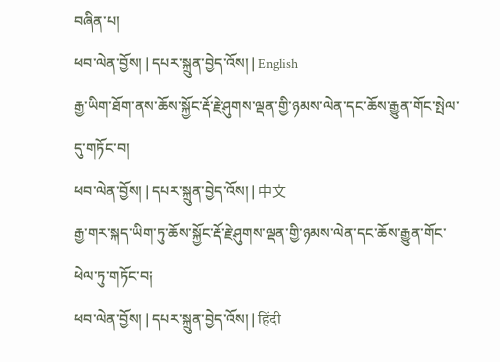བཞིན་པ།
ཕབ་ལེན་བྱོས། | དཔར་སྐྲུན་བྱེད་འོས། | English
རྒྱ་ཡིག་ཐོག་ནས་ཆོས་སྐྱོང་རྡོ་རྗེ་ཤུགས་ལྡན་གྱི་ཉམས་ལེན་དང་ཆོས་རྒྱུན་གོང་སྤེལ་དུ་གཏོང་བ།
ཕབ་ལེན་བྱོས། | དཔར་སྐྲུན་བྱེད་འོས། | 中文
རྒྱ་གར་སྐད་ཡིག་ཏུ་ཆོས་སྐྱོང་རྡོ་རྗེ་ཤུགས་ལྡན་གྱི་ཉམས་ལེན་དང་ཆོས་རྒྱུན་གོང་ཕེལ་ཏུ་གཏོང་བ༏
ཕབ་ལེན་བྱོས། | དཔར་སྐྲུན་བྱེད་འོས། | हिंदी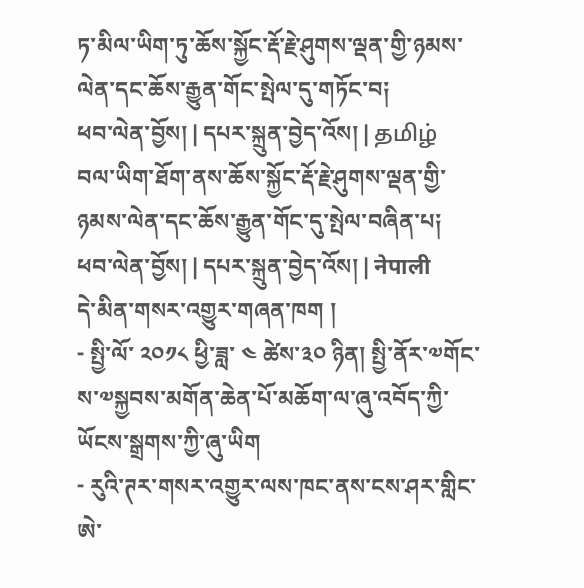ཏ་མིལ་ཡིག་ཏུ་ཆོས་སྐྱོང་རྡོ་རྗེ་ཤུགས་ལྡན་གྱི་ཉམས་ལེན་དང་ཆོས་རྒྱུན་གོང་སྤེལ་དུ་གཏོང་བ༏
ཕབ་ལེན་བྱོས། | དཔར་སྐྲུན་བྱེད་འོས། | தமிழ்
བལ་ཡིག་ཐོག་ནས་ཆོས་སྐྱོང་རྡོ་རྗེ་ཤུགས་ལྡན་གྱི་ཉམས་ལེན་དང་ཆོས་རྒྱུན་གོང་དུ་སྤེལ་བཞིན་པ༏
ཕབ་ལེན་བྱོས། | དཔར་སྐྲུན་བྱེད་འོས། | नेपाली
དེ་མིན་གསར་འགྱུར་གཞན་ཁག །
- སྤྱི་ལོ་ ༢༠༡༨ ཕྱི་ཟླ་ ༤ ཚེས་༣༠ ཉིན། སྤྱི་ནོར་༧གོང་ས་༧སྐྱབས་མགོན་ཆེན་པོ་མཆོག་ལ་ཞུ་འབོད་ཀྱི་ཡོངས་སྒྲགས་ཀྱི་ཞུ་ཡིག
- རུའི་ཊར་གསར་འགྱུར་ལས་ཁང་ནས་ངས་ཤར་གླིང་ཨེ་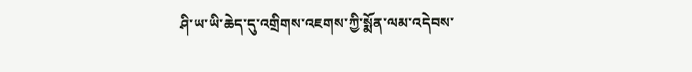ཤི་ཡ་ཡི་ཆེད་དུ་འགྲིགས་འཇགས་ཀྱི་སྨོན་ལམ་འདེབས་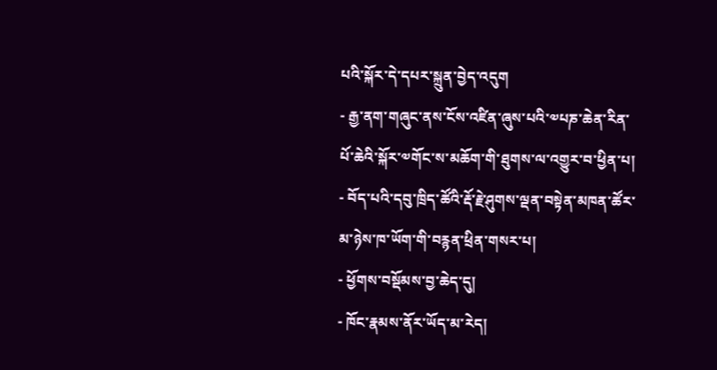པའི་སྐོར་དེ་དཔར་སྐྲུན་བྱེད་འདུག
- རྒྱ་ནག་གཞུང་ནས་ངོས་འཛིན་ཞུས་པའི་༧པཎ་ཆེན་རིན་པོ་ཆེའི་སྐོར་༧གོང་ས་མཆོག་གི་ཐུགས་ལ་འགྱུར་བ་ཕྱིན་པ།
- བོད་པའི་དབུ་ཁྲིད་ཚོའི་རྡོ་རྗེ་ཤུགས་ལྡན་བསྟེན་མཁན་ཚོར་མ་ཉེས་ཁ་ཡོག་གི་བརྙན་ཕྲིན་གསར་པ།
- ཕྱོགས་བསྡོམས་བྱ་ཆེད་དུ།
- ཁོང་རྣམས་ནོར་ཡོད་མ་རེད།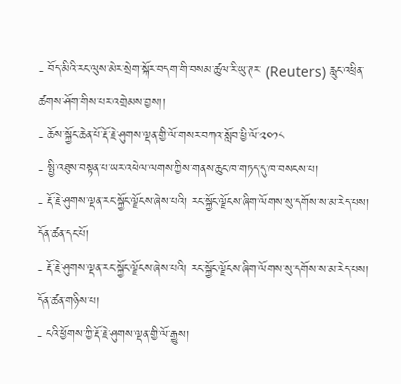- བོད་མིའི་རང་ལུས་མེར་སྲེག་སྐོར་བདག་གི་བསམ་ཚུལ་རི་ཡུ་ཊར་ (Reuters) རླུང་འཕྲིན་ཚགས་ཤོག་གིས་པར་འགྲེམས་བྱས།།
- ཆོས་སྐྱོང་ཆེན་པོ་རྡོ་རྗེ་ཤུགས་ལྡན་གྱི་ལོ་གསར་བཀའ་སློབ་ཕྱི་ལོ་༢༠༡༨
- སྤྱི་འཐུས་བསྟན་པ་ཡར་འཕེལ་ལགས་ཀྱིས་གནས་ཆུང་ཁ་གཏད་དུ་ཁ་བསངས་པ།
- རྡོ་རྗེ་ཤུགས་ལྡན་རང་སྐྱོང་ལྗོངས་ཞེས་པའི། རང་སྐྱོང་ལྗོངས་ཞིག་ལོགས་སུ་དགོས་ས་མ་རེད་པས། དོན་ཚན་དང་པོ།
- རྡོ་རྗེ་ཤུགས་ལྡན་རང་སྐྱོང་ལྗོངས་ཞེས་པའི། རང་སྐྱོང་ལྗོངས་ཞིག་ལོགས་སུ་དགོས་ས་མ་རེད་པས། དོན་ཚན་གཉིས་པ།
- ངའི་ཕྱོགས་ཀྱི་རྡོ་རྗེ་ཤུགས་ལྡན་གྱི་ལོ་རྒྱུས།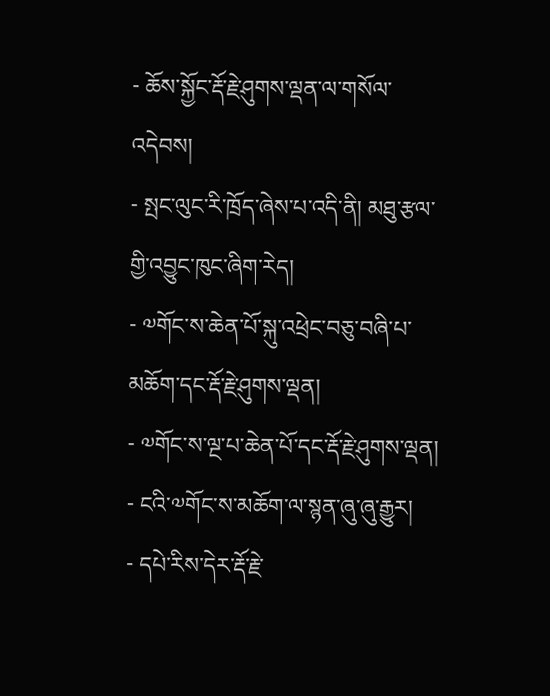- ཆོས་སྐྱོང་རྡོ་རྗེ་ཤུགས་ལྡན་ལ་གསོལ་འདེབས།
- སྤང་ལུང་རི་ཁྲོད་ཞེས་པ་འདི་ནི། མཐུ་རྩལ་གྱི་འབྱུང་ཁུང་ཞིག་རེད།
- ༧གོང་ས་ཆེན་པོ་སྐུ་འཕྲེང་བཅུ་བཞི་པ་མཆོག་དང་རྡོ་རྗེ་ཤུགས་ལྡན།
- ༧གོང་ས་ལྔ་པ་ཆེན་པོ་དང་རྡོ་རྗེ་ཤུགས་ལྡན།
- ངའི་༧གོང་ས་མཆོག་ལ་སྙན་ཞུ་ཞུ་རྒྱུར།
- དཔེ་རིས་དེར་རྡོ་རྗེ་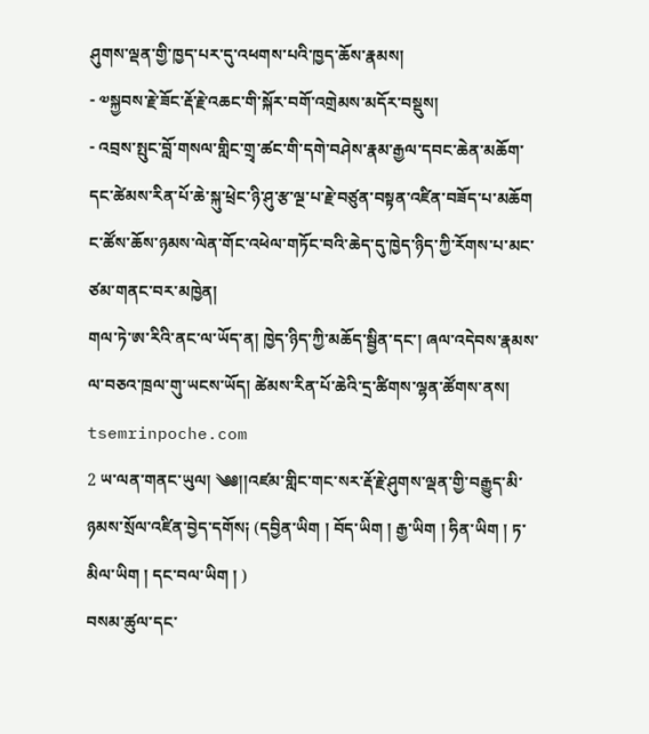ཤུགས་ལྡན་གྱི་ཁྱད་པར་དུ་འཕགས་པའི་ཁྱད་ཆོས་རྣམས།
- ༧སྐྱབས་རྗེ་ཟོང་རྡོ་རྗེ་འཆང་གི་སྐོར་བགོ་འགྲེམས་མདོར་བསྡུས།
- འབྲས་སྤུང་བློ་གསལ་གླིང་གྲྭ་ཚང་གི་དགེ་བཤེས་རྣམ་རྒྱལ་དབང་ཆེན་མཆོག་དང་ཚེམས་རིན་པོ་ཆེ་སྐུ་ཕྲེང་ཉི་ཤུ་རྩ་ལྔ་པ་རྗེ་བཙུན་བསྟན་འཛིན་བཟོད་པ་མཆོག
ང་ཚོས་ཆོས་ཉམས་ལེན་གོང་འཕེལ་གཏོང་བའི་ཆེད་དུ་ཁྱེད་ཉིད་ཀྱི་རོགས་པ་མང་ཙམ་གནང་བར་མཁྱེན།
གལ་ཏེ་ཨ་རིའི་ནང་ལ་ཡོད་ན། ཁྱེད་ཉིད་ཀྱི་མཆོད་སྦྱིན་དང་། ཞལ་འདེབས་རྣམས་ལ་བཅའ་ཁྲལ་གུ་ཡངས་ཡོད། ཚེམས་རིན་པོ་ཆེའི་དྲ་ཚིགས་ལྷན་ཚོགས་ནས། tsemrinpoche.com
2 ཡ་ལན་གནང་ཡུལ། ༄༅།།འཛམ་གླིང་གང་སར་རྡོ་རྗེ་ཤུགས་ལྡན་གྱི་བརྒྱུད་མི་ཉམས་སྲོལ་འཛིན་བྱེད་དགོས༏ (དབྱིན་ཡིག ། བོད་ཡིག ། རྒྱ་ཡིག ། ཧིན་ཡིག ། ཏ་མིལ་ཡིག ། དང་བལ་ཡིག ། )
བསམ་ཚུལ་དང་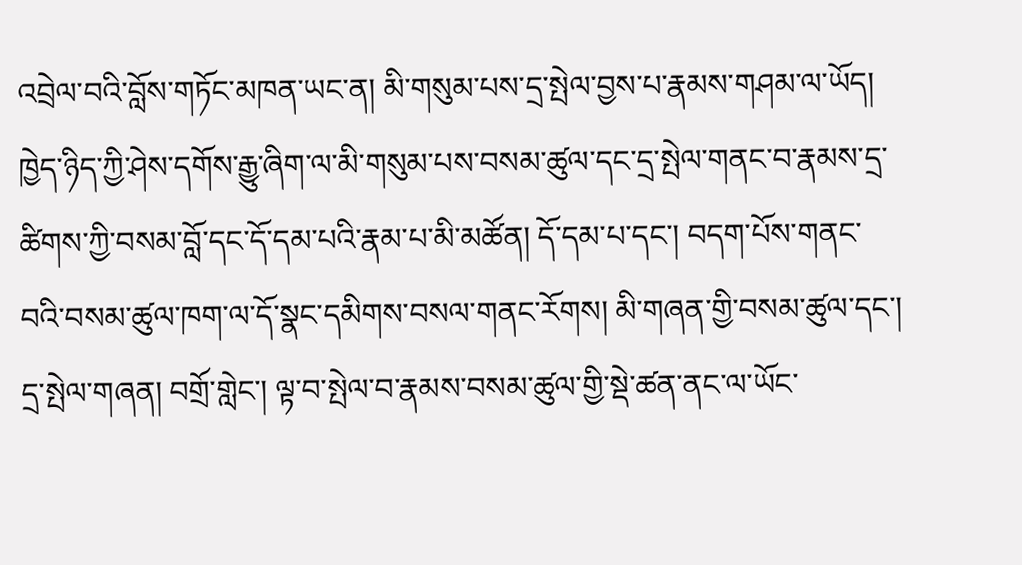འབྲེལ་བའི་བློས་གཏོང་མཁན་ཡང་ན། མི་གསུམ་པས་དྲ་སྤེལ་བྱས་པ་རྣམས་གཤམ་ལ་ཡོད།
ཁྱེད་ཉིད་ཀྱི་ཤེས་དགོས་རྒྱུ་ཞིག་ལ་མི་གསུམ་པས་བསམ་ཚུལ་དང་དྲ་སྤེལ་གནང་བ་རྣམས་དྲ་ཚིགས་ཀྱི་བསམ་བློ་དང་དོ་དམ་པའི་རྣམ་པ་མི་མཚོན། དོ་དམ་པ་དང་། བདག་པོས་གནང་བའི་བསམ་ཚུལ་ཁག་ལ་དོ་སྣང་དམིགས་བསལ་གནང་རོགས། མི་གཞན་གྱི་བསམ་ཚུལ་དང་། དྲ་སྤེལ་གཞན། བགྲོ་གླེང་། ལྟ་བ་སྤེལ་བ་རྣམས་བསམ་ཚུལ་གྱི་སྡེ་ཚན་ནང་ལ་ཡོང་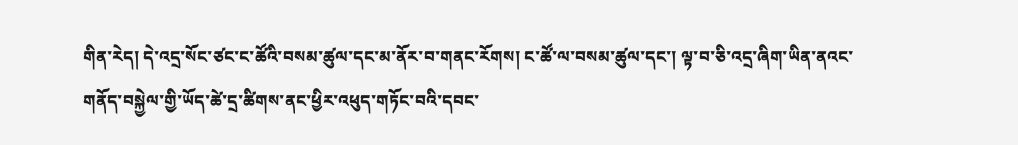གིན་རེད། དེ་འདྲ་སོང་ཙང་ང་ཚོའི་བསམ་ཚུལ་དང་མ་ནོར་བ་གནང་རོགས། ང་ཚོ་ལ་བསམ་ཚུལ་དང་། ལྟ་བ་ཅི་འདྲ་ཞིག་ཡིན་ནའང་གནོད་བསྐྱེལ་གྱི་ཡོད་ཚེ་དྲ་ཚིགས་ནང་ཕྱིར་འཕུད་གཏོང་བའི་དབང་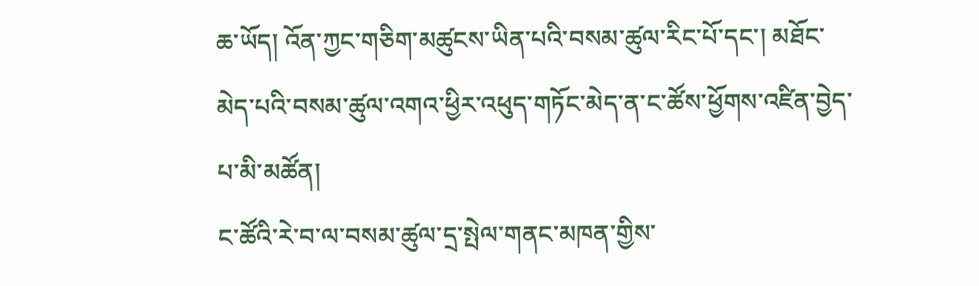ཆ་ཡོད། འོན་ཀྱང་གཅིག་མཚུངས་ཡིན་པའི་བསམ་ཚུལ་རིང་པོ་དང་། མཐོང་མེད་པའི་བསམ་ཚུལ་འགའ་ཕྱིར་འཕུད་གཏོང་མེད་ན་ང་ཚོས་ཕྱོགས་འཛིན་བྱེད་པ་མི་མཚོན།
ང་ཚོའི་རེ་བ་ལ་བསམ་ཚུལ་དྲ་སྤེལ་གནང་མཁན་གྱིས་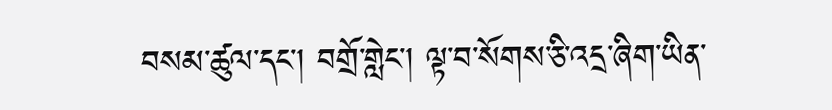བསམ་ཚུལ་དང་། བགྲོ་གླེང་། ལྟ་བ་སོགས་ཅི་འདྲ་ཞིག་ཡིན་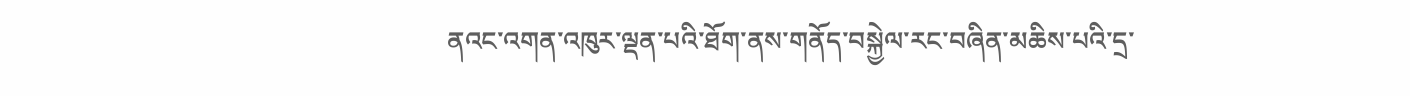ནའང་འགན་འཁུར་ལྡན་པའི་ཐོག་ནས་གནོད་བསྐྱེལ་རང་བཞིན་མཆིས་པའི་དྲ་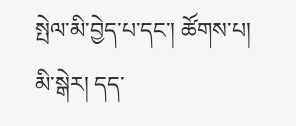སྤེལ་མི་བྱེད་པ་དང་། ཚོགས་པ། མི་སྒེར། དད་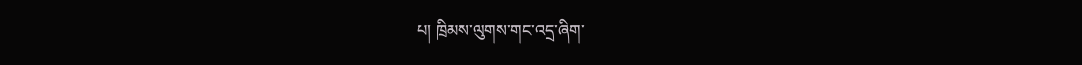པ། ཁྲིམས་ལུགས་གང་འདྲ་ཞིག་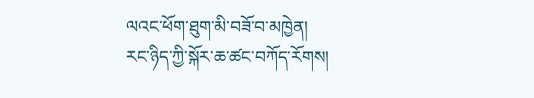ལའང་ཕོག་ཐུག་མི་བཟོ་བ་མཁྱེན།
རང་ཉིད་ཀྱི་སྐོར་ཆ་ཚང་བཀོད་རོགས།